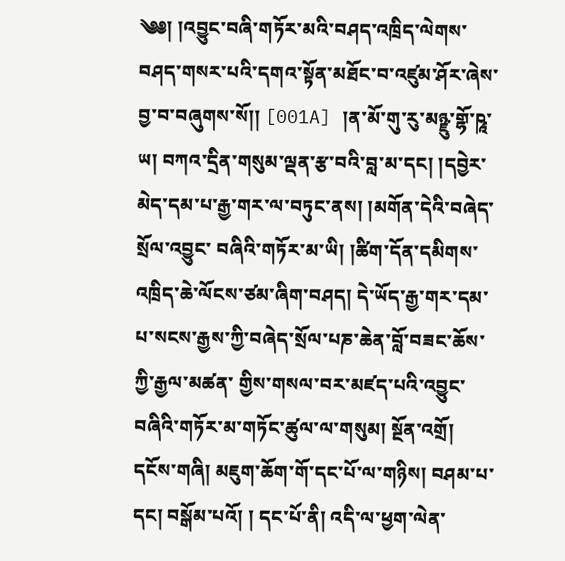༄༅། །འབྱུང་བཞི་གཏོར་མའི་བཤད་འཁྲིད་ལེགས་བཤད་གསར་པའི་དགའ་སྟོན་མཐོང་བ་འཛུམ་ཤོར་ཞེས་བྱ་བ་བཞུགས་སོ།། [001A] །ན་མོ་གུ་རུ་མཉྫུ་གྷོ་ཥཱ་ཡ། བཀའ་དྲིན་གསུམ་ལྡན་རྩ་བའི་བླ་མ་དང། །དབྱེར་མེད་དམ་པ་རྒྱ་གར་ལ་བཏུང་ནས། །མགོན་དེའི་བཞེད་སྲོལ་འབྱུང་ བཞིའི་གཏོར་མ་ཡི། །ཚིག་དོན་དམིགས་འཁྲིད་ཆེ་ལོངས་ཙམ་ཞིག་བཤད། དེ་ཡོད་རྒྱ་གར་དམ་པ་སངས་རྒྱས་ཀྱི་བཞེད་སྲོལ་པཎ་ཆེན་བློ་བཟང་ཆོས་ཀྱི་རྒྱལ་མཚན་ གྱིས་གསལ་བར་མཛད་པའི་འབྱུང་བཞིའི་གཏོར་མ་གཏོང་ཚུལ་ལ་གསུམ། སྔོན་འགྲོ། དངོས་གཞི། མཇུག་ཆོག་གོ་དང་པོ་ལ་གཉིས། བཤམ་པ་དང། བསྒོམ་པའོ། ། དང་པོ་ནི། འདི་ལ་ཕྱག་ལེན་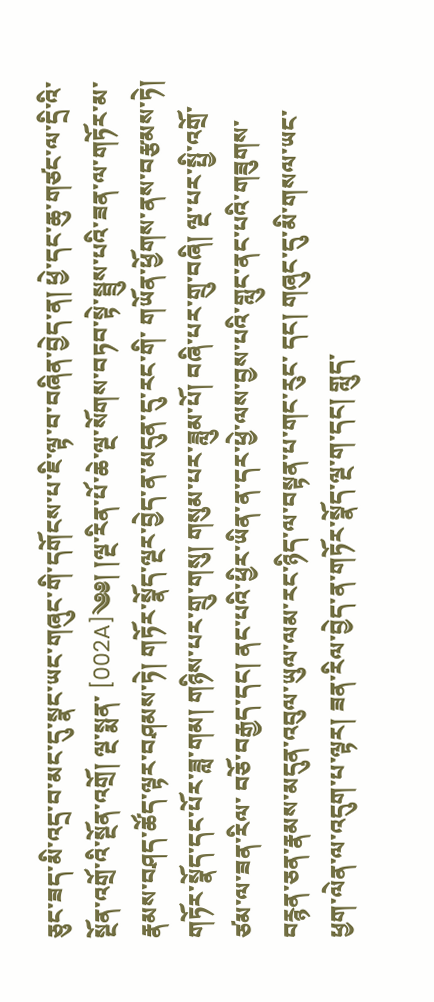ཅུང་ཟད་མི་འདྲ་བ་མང་དུ་སྣང་ཡང་གཞུང་གི་དགོངས་པ་ཇི་ལྟ་བ་བཞིན་བྱེད་ན། ཕྱེ་དང་ཆུ་གཙང་ལ་དྲི་འི་སྔོན་འགྲོ་འི་སྔོན་འགྲོ། ལྔ་སྨན་ [002A]༄༅། །ལྔ་རིན་པོ་ཆེ་ལྔ་སོགས་བཏབ་སྟེ་སྦྲུས་པའི་ཟན་ལ་གཏོར་མ་རྣམས་བཤད་ཚོད་ལྟར་བཤམས་ཏེ། གཏོར་སྣོད་ལྔར་བྱེད་ན་མདུན་དུ་རང་གི་ གཡོན་ཕྱོགས་ནས་བརྩམས་ཏེ། གཏོར་སྣོད་དང་པོར་ཟླ་གམ། གཉིས་པར་གྲུ་གསུ། གསུམ་པར་ཟླུམ་པོ། བཞི་པར་གྲུ་བཞི། ལྔ་པར་སྤྱི་འགྲོ་ཙམ་ལ་ཟན་རིལ་ བཅོ་བརྒྱད་དང། ནང་པའི་ཕྱིར་ཡིན་ན་དར་ཕྱེ་ལས་བྱས་པའི་གླུང་ནང་པའི་གཟུགས་བརྙན་ཅན་རྣམས་མདུན་འབུལ་ཡུལ་ལམ་རང་ཉིད་ལ་བསྟན་པ་གང་རུང་ དང། གཞུང་དུ་མི་གསལ་ཡང་ཕྱག་ལེན་ལ་འདུག་པ་ལྟར། ཟན་རིལ་བྱེད་ན་གཏོར་སྣོད་ལྔ་ག་དང། གླུད་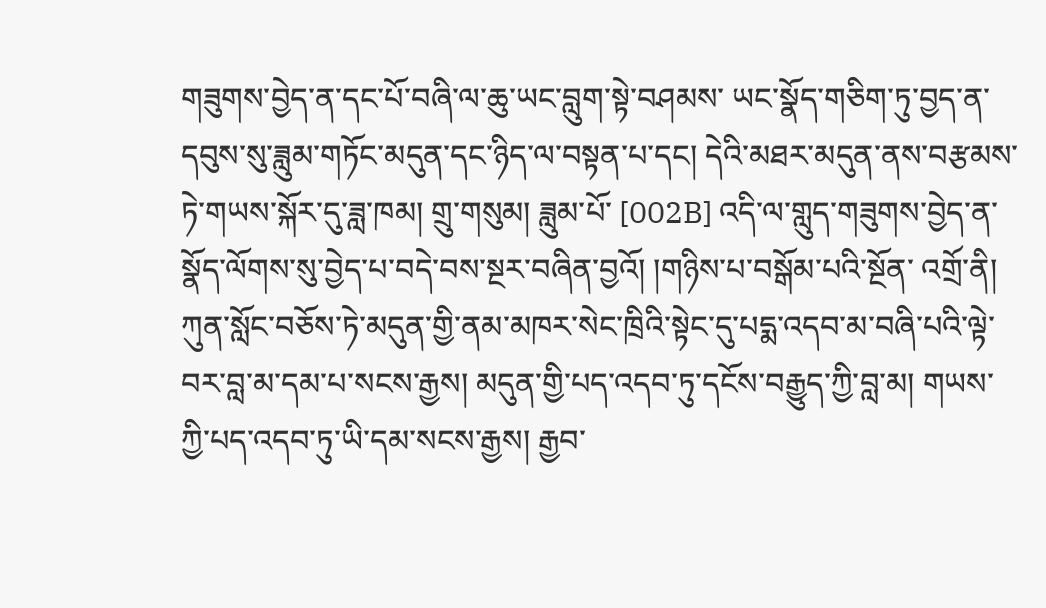གཟུགས་བྱེད་ན་དང་པོ་བཞི་ལ་ཆུ་ཡང་བླུག་སྟེ་བཤམས་ ཡང་སྣོད་གཅིག་ཏུ་བྱད་ན་དབུས་སུ་ཟླུམ་གཏོང་མདུན་དང་ཉིད་ལ་བསྟན་པ་དང། དེའི་མཐར་མདུན་ནས་བརྩམས་ཏེ་གཡས་སྐོར་དུ་ཟླ་ཁམ། གྲུ་གསུམ། ཟླུམ་པོ་ [002B] འདི་ལ་གླུད་གཟུགས་བྱེད་ན་སྣོད་ལོགས་སུ་བྱེད་པ་བདེ་བས་སྔར་བཞིན་བྱའོ། །གཉིས་པ་བསྒོམ་པའི་སྔོན་ འགྲོ་ནི། ཀུན་སློང་བཅོས་ཏེ་མདུན་གྱི་ནམ་མཁར་སེང་ཁྲིའི་སྟེང་དུ་པདྨ་འདབ་མ་བཞི་པའི་ལྟེ་བར་བླ་མ་དམ་པ་སངས་རྒྱས། མདུན་གྱི་པད་འདབ་ཏུ་དངོས་བརྒྱུད་ཀྱི་བླ་མ། གཡས་ ཀྱི་པད་འདབ་ཏུ་ཡི་དམ་སངས་རྒྱས། རྒྱབ་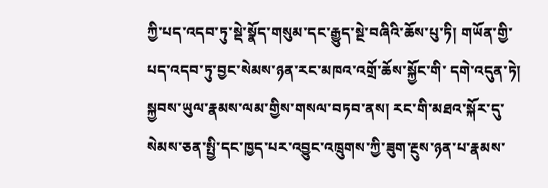ཀྱི་པད་འདབ་ཏུ་སྡེ་སྣོད་གསུམ་དང་རྒྱུད་སྔེ་བཞིའི་ཆོས་པུ་ཏི། གཡོན་གྱི་པད་འདབ་ཏུ་བྱང་སེམས་ཉན་རང་མཁའ་འགྲོ་ཆོས་སྐྱོང་གི་ དགེ་འདུན་ཏེ། སྐྱབས་ཡུལ་རྣམས་ལམ་གྱིས་གསལ་བཏབ་ནས། རང་གི་མཐའ་སྐོར་དུ་སེམས་ཅན་སྤྱི་དང་ཁྱད་པར་འབྱུང་འཁྲུགས་ཀྱི་ཟུག་རྔུས་ཉན་པ་རྣམས་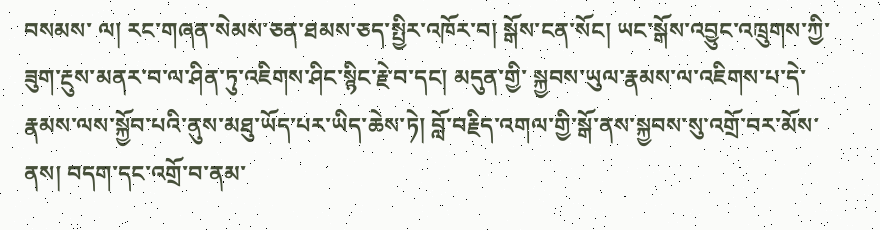བསམས་ ལ། རང་གཞན་སེམས་ཅན་ཐམས་ཅད་སྤྱིར་འཁོར་བ། སྒོས་ངན་སོང། ཡང་སྒོས་འབྱུང་འཁྲུགས་ཀྱི་ཟུག་རྔུས་མནར་བ་ལ་ཤིན་ཏུ་འཇིགས་ཤིང་སྙིང་རྗེ་བ་དང། མདུན་གྱི་ སྐྱབས་ཡུལ་རྣམས་ལ་འཇིགས་པ་དེ་རྣམས་ལས་སྐྱོབ་པའི་ནུས་མཐུ་ཡོད་པར་ཡིད་ཆེས་ཏེ། བློ་བརྗིད་འགལ་གྱི་སྒོ་ནས་སྐྱབས་སུ་འགྲོ་བར་མོས་ནས། བདག་དང་འགྲོ་བ་ནམ་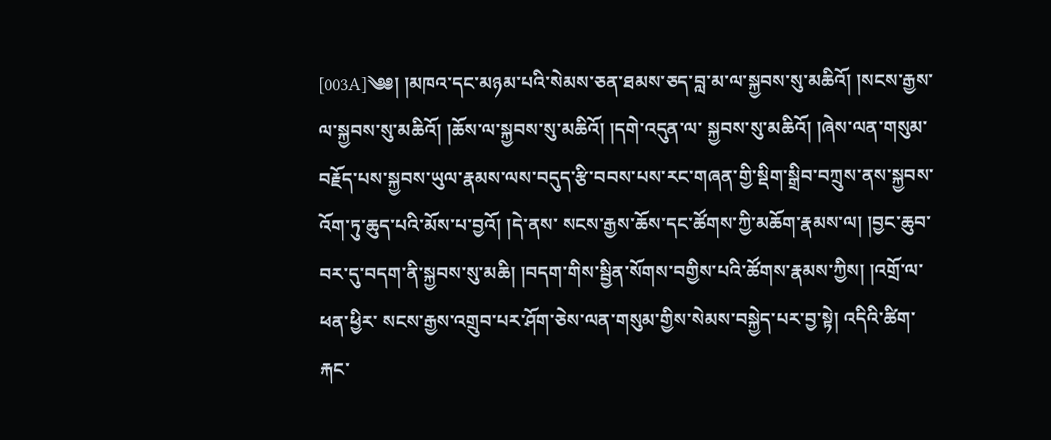[003A]༄༅། །མཁའ་དང་མཉམ་པའི་སེམས་ཅན་ཐམས་ཅད་བླ་མ་ལ་སྐྱབས་སུ་མཆིའོ། །སངས་རྒྱས་ལ་སྐྱབས་སུ་མཆིའོ། །ཆོས་ལ་སྐྱབས་སུ་མཆིའོ། །དགེ་འདུན་ལ་ སྐྱབས་སུ་མཆིའོ། །ཞེས་ལན་གསུམ་བརྗོད་པས་སྐྱབས་ཡུལ་རྣམས་ལས་བདུད་རྩི་བབས་པས་རང་གཞན་གྱི་སྡིག་སྒྲིབ་བཀྲུས་ནས་སྐྱབས་འོག་ཏུ་ཆུད་པའི་མོས་པ་བྱའོ། །དེ་ནས་ སངས་རྒྱས་ཆོས་དང་ཚོགས་ཀྱི་མཆོག་རྣམས་ལ། །བྱང་ཆུབ་བར་དུ་བདག་ནི་སྐྱབས་སུ་མཆི། །བདག་གིས་སྦྱིན་སོགས་བགྱིས་པའི་ཚོགས་རྣམས་ཀྱིས། །འགྲོ་ལ་ཕན་ཕྱིར་ སངས་རྒྱས་འགྲུབ་པར་ཤོག་ཅེས་ལན་གསུམ་གྱིས་སེམས་བསྐྱེད་པར་བྱ་སྟེ། འདིའི་ཚིག་རྐང་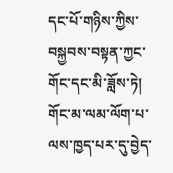དང་པོ་གཉིས་ཀྱིས་བསྐྱབས་བསྟན་ཀྱང་གོང་དང་མི་ཟློས་ཏེ། གོང་མ་ལམ་ལོག་པ་ ལས་ཁྱད་པར་དུ་བྱེད་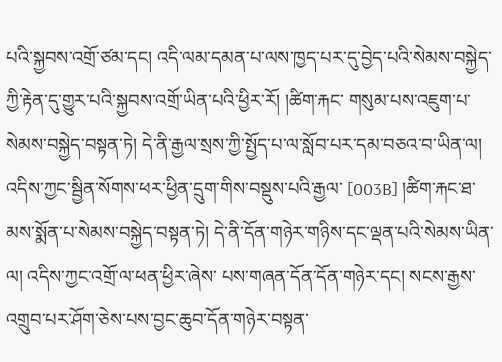པའི་སྐྱབས་འགྲོ་ཙམ་དང། འདི་ལམ་དམན་པ་ལས་ཁྱད་པར་དུ་བྱེད་པའི་སེམས་བསྐྱེད་ཀྱི་རྟེན་དུ་གྱུར་པའི་སྐྱབས་འགྲོ་ཡིན་པའི་ཕྱིར་རོ། །ཚིག་རྐང་ གསུམ་པས་འཇུག་པ་སེམས་བསྐྱེད་བསྟན་ཏེ། དེ་ནི་རྒྱལ་སྲས་ཀྱི་སྤྱོད་པ་ལ་སློབ་པར་དམ་བཅའ་བ་ཡིན་ལ། འདིས་ཀྱང་སྦྱིན་སོགས་ཕར་ཕྱིན་དྲུག་གིས་བསྡུས་པའི་རྒྱལ་ [003B] །ཚིག་རྐང་ཐ་མས་སྨོན་པ་སེམས་བསྐྱེད་བསྟན་ཏེ། དེ་ནི་དོན་གཉེར་གཉིས་དང་ལྡན་པའི་སེམས་ཡིན་ལ། འདིས་ཀྱང་འགྲོ་ལ་ཕན་ཕྱིར་ཞེས་ པས་གཞན་དོན་དོན་གཉེར་དང། སངས་རྒྱས་འགྲུབ་པར་ཤོག་ཅེས་པས་བྱང་ཆུབ་དོན་གཉེར་བསྟན་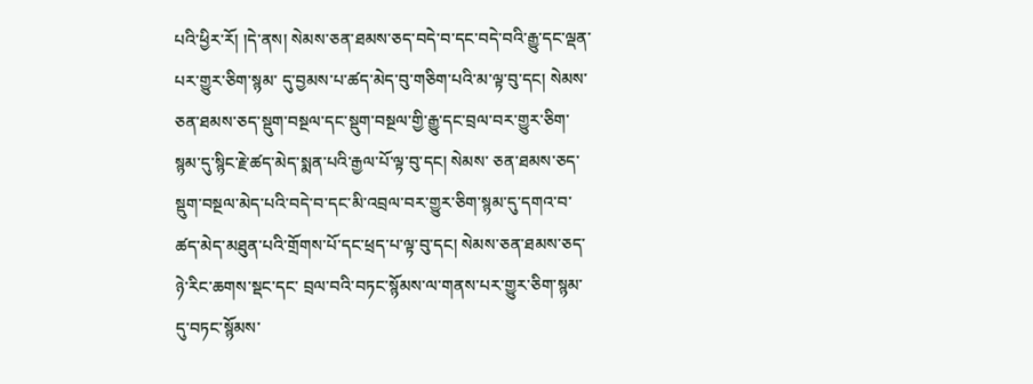པའི་ཕྱིར་རོ། །དེ་ནས། སེམས་ཅན་ཐམས་ཅད་བདེ་བ་དང་བདེ་བའི་རྒྱུ་དང་ལྡན་པར་གྱུར་ཅིག་སྙམ་ དུ་བྱམས་པ་ཚད་མེད་བུ་གཅིག་པའི་མ་ལྟ་བུ་དང། སེམས་ཅན་ཐམས་ཅད་སྡུག་བསྔལ་དང་སྡུག་བསྔལ་གྱི་རྒྱུ་དང་བྲལ་བར་གྱུར་ཅིག་སྙམ་དུ་སྙིང་རྗེ་ཚད་མེད་སྨན་པའི་རྒྱལ་པོ་ལྟ་བུ་དང། སེམས་ ཅན་ཐམས་ཅད་སྡུག་བསྔལ་མེད་པའི་བདེ་བ་དང་མི་འབྲལ་བར་གྱུར་ཅིག་སྙམ་དུ་དགའ་བ་ཚད་མེད་མཐུན་པའི་གྲོགས་པོ་དང་ཕྲད་པ་ལྟ་བུ་དང། སེམས་ཅན་ཐམས་ཅད་ཉེ་རིང་ཆགས་སྡང་དང་ བྲལ་བའི་བཏང་སྙོམས་ལ་གནས་པར་གྱུར་ཅིག་སྙམ་དུ་བཏང་སྙོམས་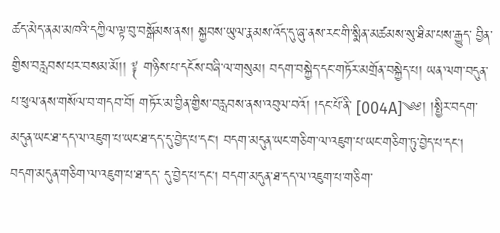ཚད་མེད་ནམ་མཁའི་དཀྱིལ་ལྟ་བུ་བསྒོམས་ནས། སྐྱབས་ཡུལ་རྣམས་འོད་དུ་ཞུ་ནས་རང་གི་སྨིན་མཚམས་སུ་ཐིམ་པས་རྒྱུད་ བྱིན་གྱིས་བརླབས་པར་བསམ་མོ།། ༈ གཉིས་པ་དངོས་བཞི་ལ་གསུམ། བདག་བསྐྱེད་དང་གཏོར་མགྲོན་བསྐྱེད་པ། ཡན་ལག་བདུན་པ་ཕུལ་ནས་གསོལ་བ་གདབ་བོ། གཏོར་མ་བྱིན་གྱིས་བརླབས་ནས་འབུལ་བའོ། །དང་པོ་ནི་ [004A]༄༅། །སྤྱིར་བདག་མདུན་ཡང་ཐ་དད་ལ་འཇུག་པ་ཡང་ཐ་དད་དུ་བྱེད་པ་དང། བདག་མདུན་ཡང་གཅིག་ལ་འཇུག་པ་ཡང་གཅིག་ཏུ་བྱེད་པ་དང། བདག་མདུན་གཅིག་ལ་འཇུག་པ་ཐ་དད་ དུ་བྱེད་པ་དང། བདག་མདུན་ཐ་དད་ལ་འཇུག་པ་གཅིག་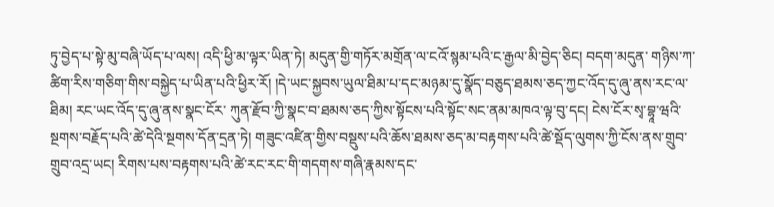ཏུ་བྱེད་པ་སྟེ་མུ་བཞི་ཡོད་པ་ལས། འདི་ཕྱི་མ་ལྟར་ཡིན་ཏེ། མདུན་གྱི་གཏོར་མགྲོན་ལ་ངའོ་སྙམ་པའི་ང་རྒྱལ་མི་བྱེད་ཅིང། བདག་མདུན་ གཉིས་ཀ་ཚིག་རིས་གཅིག་གིས་བསྐྱེད་པ་ཡིན་པའི་ཕྱིར་རོ། །དེ་ཡང་སྐྱབས་ཡུལ་ཐིམ་པ་དང་མཉམ་དུ་སྣོད་བཅུད་ཐམས་ཅད་ཀྱང་འོད་དུ་ཞུ་ནས་རང་ལ་ཐིམ། རང་ཡང་འོད་དུ་ཞུ་ནས་སྣང་ངོར་ ཀུན་རྫོབ་ཀྱི་སྣང་བ་ཐམས་ཅད་ཀྱིས་སྟོངས་པའི་སྟོང་སང་ནམ་མཁའ་ལྟ་བུ་དང། ངེས་ངོར་སྭ་བྷཱ་ཝའི་སྔགས་བརྗོད་པའི་ཚེ་དེའི་སྔགས་དོན་དྲན་ཏེ། གཟུང་འཛིན་གྱིས་བསྡུས་པའི་ཆོས་ཐམས་ཅད་མ་བརྟགས་པའི་ཚེ་སྡོད་ལུགས་ཀྱི་ངོས་ནས་གྲུབ་གྲུབ་འདྲ་ཡང། རིགས་པས་བརྟགས་པའི་ཚེ་རང་རང་གི་གདགས་གཞི་རྣམས་དང་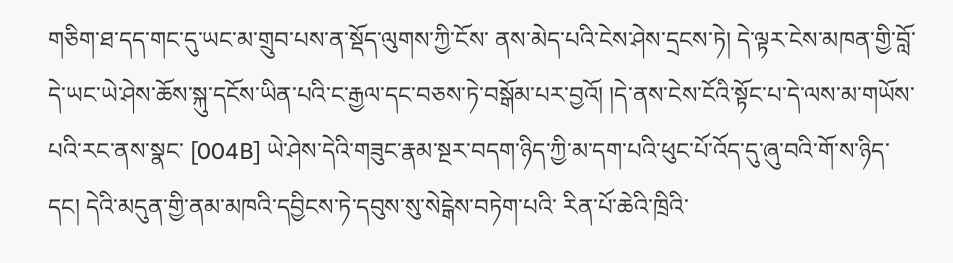གཅིག་ཐ་དད་གང་དུ་ཡང་མ་གྲུབ་པས་ན་སྡོད་ལུགས་ཀྱི་ངོས་ ནས་མེད་པའི་ངེས་ཤེས་དྲངས་ཏེ། དེ་ལྟར་ངེས་མཁན་གྱི་བློ་དེ་ཡང་ཡེ་ཤེས་ཆོས་སྐུ་དངོས་ཡིན་པའི་ང་རྒྱལ་དང་བཅས་ཏེ་བསྒོམ་པར་བྱའོ། །དེ་ནས་ངེས་ངོའི་སྟོང་པ་དེ་ལས་མ་གཡོས་པའི་རང་ནས་སྣང་ [004B] ཡེ་ཤེས་དེའི་གཟུང་རྣམ་སྔར་བདག་ཉིད་ཀྱི་མ་དག་པའི་ཕུང་པོ་འོད་དུ་ཞུ་བའི་གོ་ས་ཉིད་དང། དེའི་མདུན་གྱི་ནམ་མཁའི་དབྱིངས་ཏེ་དབུས་སུ་སེངྒེས་བཏེག་པའི་ རིན་པོ་ཆེའི་ཁྲིའི་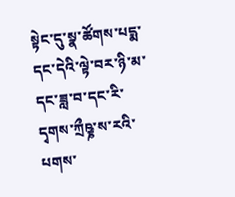སྟེང་དུ་སྣ་ཚོགས་པདྨ་དང་དེའི་ལྟེ་བར་ཉི་མ་དང་ཟླ་བ་དང་རི་དྭགས་ཀྲྀཥྞ་ས་རའི་པགས་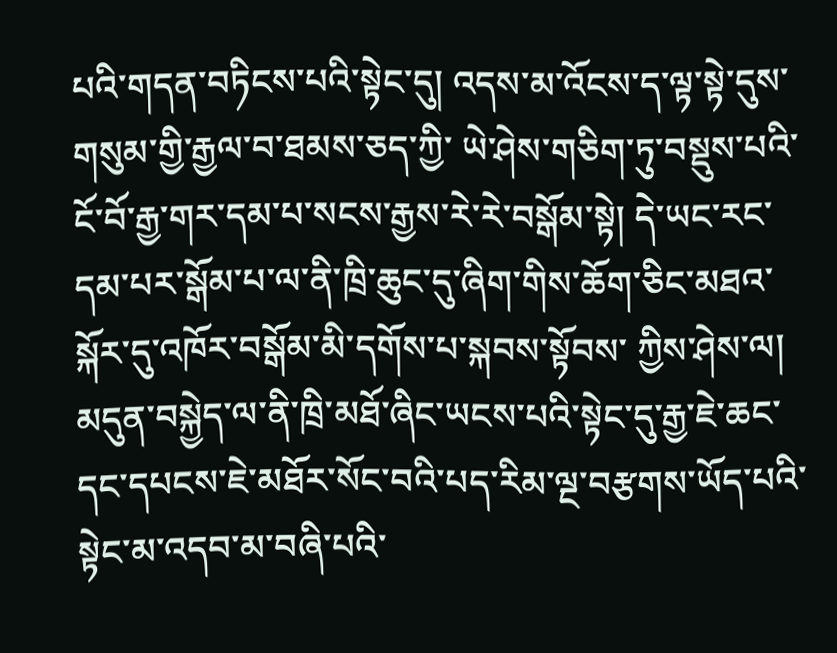པའི་གདན་བཏིངས་པའི་སྟེང་དུ། འདས་མ་འོངས་ད་ལྟ་སྟེ་དུས་གསུམ་གྱི་རྒྱལ་བ་ཐམས་ཅད་ཀྱི་ ཡེ་ཤེས་གཅིག་ཏུ་བསྡུས་པའི་ངོ་བོ་རྒྱ་གར་དམ་པ་སངས་རྒྱས་རེ་རེ་བསྒོམ་སྟེ། དེ་ཡང་རང་དམ་པར་སྒོམ་པ་ལ་ནི་ཁྲི་ཆུང་དུ་ཞིག་གིས་ཆོག་ཅིང་མཐའ་སྐོར་དུ་འཁོར་བསྒོམ་མི་དགོས་པ་སྐབས་སྟོབས་ ཀྱིས་ཤེས་ལ། མདུན་བསྐྱེད་ལ་ནི་ཁྲི་མཐོ་ཞིང་ཡངས་པའི་སྟེང་དུ་རྒྱ་ཇེ་ཆང་དང་དཔངས་ཇེ་མཐོར་སོང་བའི་པད་རིམ་ལྔ་བརྩགས་ཡོད་པའི་སྟེང་མ་འདབ་མ་བཞི་པའི་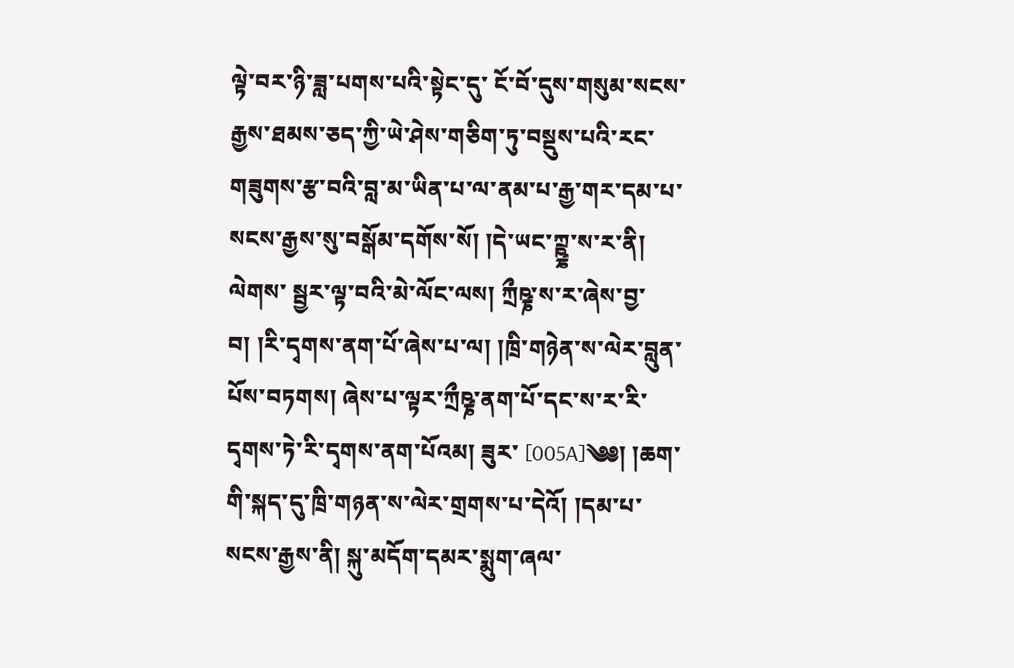ལྟེ་བར་ཉི་ཟླ་པགས་པའི་སྟེང་དུ་ ངོ་བོ་དུས་གསུམ་སངས་རྒྱས་ཐམས་ཅད་ཀྱི་ཡེ་ཤེས་གཅིག་ཏུ་བསྡུས་པའི་རང་གཟུགས་རྩ་བའི་བླ་མ་ཡིན་པ་ལ་ནམ་པ་རྒྱ་གར་དམ་པ་སངས་རྒྱས་སུ་བསྒོམ་དགོས་སོ། །དེ་ཡང་ཀྲྵྞ་ས་ར་ནི། ལེགས་ སྦྱར་ལྟ་བའི་མེ་ལོང་ལས། ཀྲྀཥྞ་ས་ར་ཞེས་བྱ་བ། །རི་དྭགས་ནག་པོ་ཞེས་པ་ལ། །ཁྲི་གཉེན་ས་ལེར་བླུན་པོས་བཏགས། ཞེས་པ་ལྟར་ཀྲྀཥྞ་ནག་པོ་དང་ས་ར་རི་དྭགས་ཏེ་རི་དྭགས་ནག་པོའམ། ཟུར་ [005A]༄༅། །ཆག་གི་སྐད་དུ་ཁྲི་གཉན་ས་ལེར་གྲགས་པ་དེའོ། །དམ་པ་སངས་རྒྱས་ནི། སྐུ་མདོག་དམར་སྨུག་ཞལ་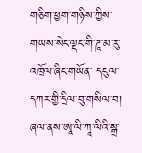གཅིག་ཕྱག་གཉིས་ཀྱིས་གཡས་སེང་ལྡང་གི་ཌཱ་མ་རུ་འཁྲོལ་ཞིང་གཡོན་ དངུལ་དཀར་གྱི་དྲིལ་བུ་གསིལ་བ། ཞལ་ནས་ཨཱ་ལི་ཀཱ་ལིའི་སྒྲ་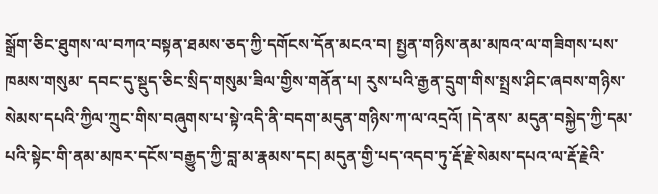སྒྲོག་ཅིང་ཐུགས་ལ་བཀའ་བསྟན་ཐམས་ཅད་ཀྱི་དགོངས་དོན་མངའ་བ། སྤྱན་གཉིས་ནམ་མཁའ་ལ་གཟིགས་པས་ཁམས་གསུམ་ དབང་དུ་སྡུད་ཅིང་སྲིད་གསུམ་ཟིལ་གྱིས་གནོན་པ། རུས་པའི་རྒྱན་དྲུག་གིས་སྤྲས་ཤིང་ཞབས་གཉིས་སེམས་དཔའི་ཀྱིལ་ཀྲུང་གིས་བཞུགས་པ་སྟེ་འདི་ནི་བདག་མདུན་གཉིས་ཀ་ལ་འདྲའོ། །དེ་ནས་ མདུན་བསྐྱེད་ཀྱི་དམ་པའི་སྟེང་གི་ནམ་མཁར་དངོས་བརྒྱུད་ཀྱི་བླ་མ་རྣམས་དང། མདུན་གྱི་པད་འདབ་ཏུ་རྡོ་རྗེ་སེམས་དཔའ་ལ་རྡོ་རྗེའི་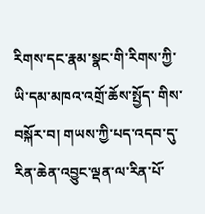རིགས་དང་རྣམ་སྣང་གི་རིགས་ཀྱི་ཡི་དམ་མཁའ་འགྲོ་ཆོས་སྤྱོད་ གིས་བསྐོར་བ། གཡས་ཀྱི་པད་འདབ་དུ་རིན་ཆེན་འབྱུང་ལྡན་ལ་རིན་པོ་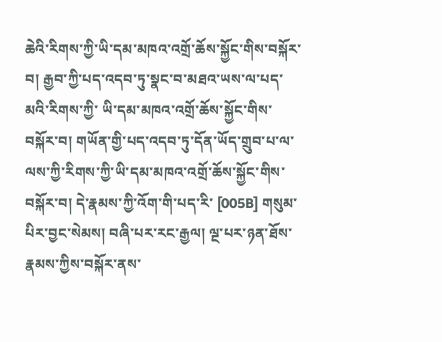ཆེའི་རིགས་ཀྱི་ཡི་དམ་མཁའ་འགྲོ་ཆོས་སྐྱོང་གིས་བསྐོར་བ། རྒྱབ་ཀྱི་པད་འདབ་ཏུ་སྣང་བ་མཐའ་ཡས་ལ་པད་མའི་རིགས་ཀྱི་ ཡི་དམ་མཁའ་འགྲོ་ཆོས་སྐྱོང་གིས་བསྐོར་བ། གཡོན་གྱི་པད་འདབ་ཏུ་དོན་ཡོད་གྲུབ་པ་ལ་ལས་ཀྱི་རིགས་ཀྱི་ཡི་དམ་མཁའ་འགྲོ་ཆོས་སྐྱོང་གིས་བསྐོར་བ། དེ་རྣམས་ཀྱི་འོག་གི་པད་རི་ [005B] གསུམ་པིར་བྱང་སེམས། བཞི་པར་རང་རྒྱལ། ལྔ་པར་ཉན་ཐོས་རྣམས་ཀྱིས་བསྐོར་ནས་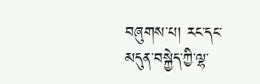བཞུགས་པ། རང་དང་མདུན་བསྐྱེད་ཀྱི་ལྷ་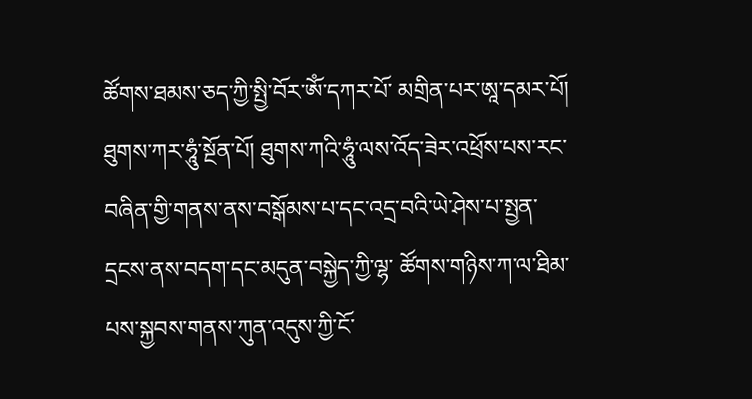ཚོགས་ཐམས་ཅད་ཀྱི་སྤྱི་བོར་ཨོཾ་དཀར་པོ་ མགྲིན་པར་ཨཱ་དམར་པོ། ཐུགས་ཀར་ཧཱུཾ་སྔོན་པོ། ཐུགས་ཀའི་ཧཱུཾ་ལས་འོད་ཟེར་འཕྲོས་པས་རང་བཞིན་གྱི་གནས་ནས་བསྒོམས་པ་དང་འདྲ་བའི་ཡེ་ཤེས་པ་སྤྱན་དྲངས་ནས་བདག་དང་མདུན་བསྐྱེད་ཀྱི་ལྷ་ ཚོགས་གཉིས་ཀ་ལ་ཐིམ་པས་སྐྱབས་གནས་ཀུན་འདུས་ཀྱི་ངོ་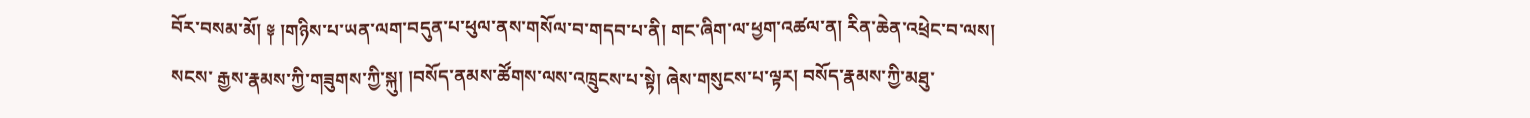བོར་བསམ་མོ། ༈ །གཉིས་པ་ཡན་ལག་བདུན་པ་ཕུལ་ནས་གསོལ་བ་གདབ་པ་ནི། གང་ཞིག་ལ་ཕྱག་འཚལ་ན། རིན་ཆེན་འཕྲེང་བ་ལས། སངས་ རྒྱས་རྣམས་ཀྱི་གཟུགས་ཀྱི་སྐུ། །བསོད་ནམས་ཚོགས་ལས་འཁྲུངས་པ་སྟེ། ཞེས་གསུངས་པ་ལྟར། བསོད་རྣམས་ཀྱི་མཐུ་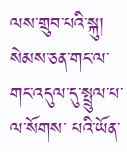ལས་གྲུབ་པའི་སྐུ། སེམས་ཅན་གང་ལ་གང་འདུལ་དུ་སྤྲུལ་པ་ལ་སོགས་ པའི་ཡོན་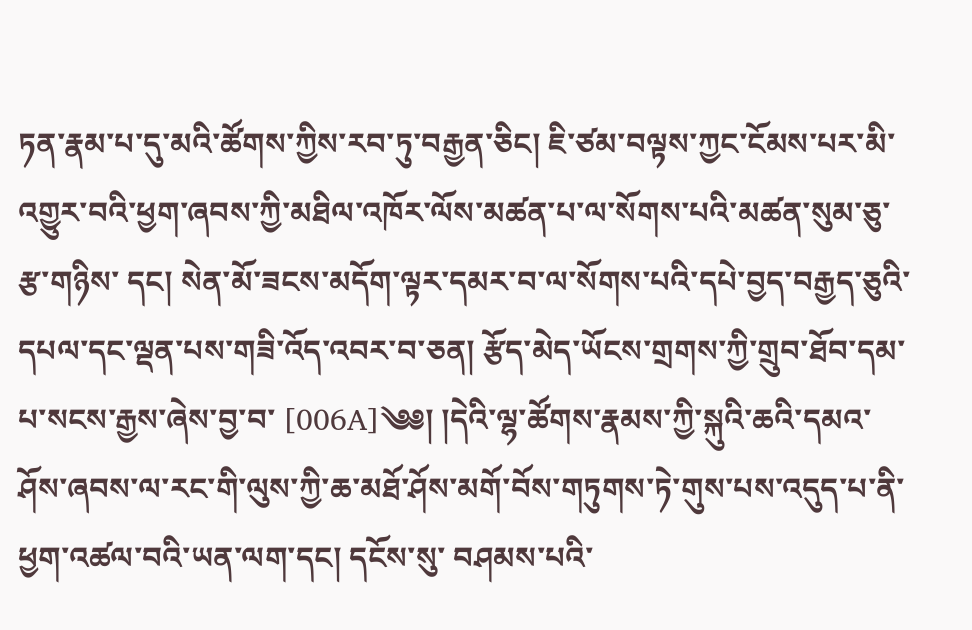ཏན་རྣམ་པ་དུ་མའི་ཚོགས་ཀྱིས་རབ་ཏུ་བརྒྱན་ཅིང། ཇི་ཙམ་བལྟས་ཀྱང་ངོམས་པར་མི་འགྱུར་བའི་ཕྱག་ཞབས་ཀྱི་མཐིལ་འཁོར་ལོས་མཚན་པ་ལ་སོགས་པའི་མཚན་སུམ་ཅུ་རྩ་གཉིས་ དང། སེན་མོ་ཟངས་མདོག་ལྟར་དམར་བ་ལ་སོགས་པའི་དཔེ་བྱད་བརྒྱད་ཅུའི་དཔལ་དང་ལྡན་པས་གཟི་འོད་འབར་བ་ཅན། རྩོད་མེད་ཡོངས་གྲགས་ཀྱི་གྲུབ་ཐོབ་དམ་པ་སངས་རྒྱས་ཞེས་བྱ་བ་ [006A]༄༅། །དེའི་ལྷ་ཚོགས་རྣམས་ཀྱི་སྐུའི་ཆའི་དམའ་ཤོས་ཞབས་ལ་རང་གི་ལུས་ཀྱི་ཆ་མཐོ་ཤོས་མགོ་བོས་གཏུགས་ཏེ་གུས་པས་འདུད་པ་ནི་ཕྱག་འཚལ་བའི་ཡན་ལག་དང། དངོས་སུ་ བཤམས་པའི་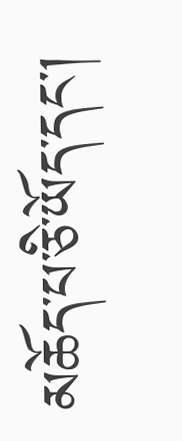མཆོད་པ་ཅི་ཡོད་དང།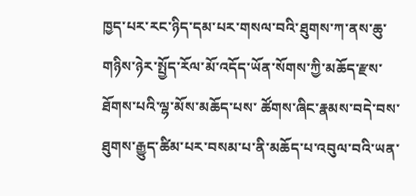ཁྱད་པར་རང་ཉིད་དམ་པར་གསལ་བའི་ཐུགས་ཀ་ནས་ཆུ་གཉིས་ཉེར་སྤྱོད་རོལ་མོ་འདོད་ཡོན་སོགས་ཀྱི་མཆོད་རྫས་ཐོགས་པའི་ལྷ་མོས་མཆོད་པས་ ཚོགས་ཞིང་རྣམས་བདེ་བས་ཐུགས་རྒྱུད་ཚིམ་པར་བསམ་པ་ནི་མཆོད་པ་འབུལ་བའི་ཡན་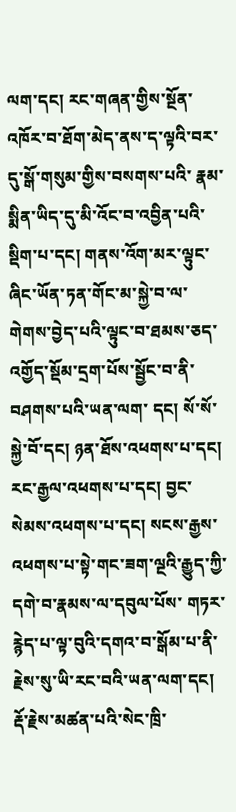ལག་དང། རང་གཞན་གྱིས་སྔོན་འཁོར་བ་ཐོག་མེད་ནས་ད་ལྟའི་བར་དུ་སྒོ་གསུམ་གྱིས་བསགས་པའི་ རྣམ་སྨིན་ཡིད་དུ་མི་འོང་བ་འབྱིན་པའི་སྡིག་པ་དང། གནས་འོག་མར་ལྟུང་ཞིང་ཡོན་ཏན་གོང་མ་སྐྱེ་བ་ལ་གེགས་བྱེད་པའི་ལྟུང་བ་ཐམས་ཅད་འགྱོད་སྡོམ་དྲག་པོས་སྦྱོང་བ་ནི་བཤགས་པའི་ཡན་ལག་ དང། སོ་སོ་སྐྱེ་བོ་དང། ཉན་ཐོས་འཕགས་པ་དང། རང་རྒྱལ་འཕགས་པ་དང། བྱང་སེམས་འཕགས་པ་དང། སངས་རྒྱས་འཕགས་པ་སྟེ་གང་ཟག་ལྔའི་རྒྱུད་ཀྱི་དགེ་བ་རྣམས་ལ་དབུལ་པོས་ གཏར་རྙེད་པ་ལྟ་བུའི་དགའ་བ་སྒོམ་པ་ནི་རྗེས་སུ་ཡི་རང་བའི་ཡན་ལག་དང། རྡོ་རྗེས་མཚན་པའི་སེང་ཁྲི་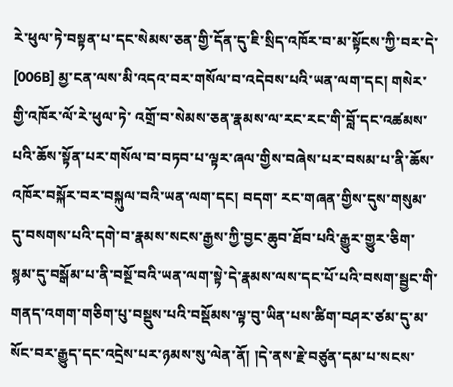རེ་ཕུལ་ཏེ་བསྟན་པ་དང་སེམས་ཅན་གྱི་དོན་དུ་ཇི་སྲིད་འཁོར་བ་མ་སྟོངས་ཀྱི་བར་དེ་ [006B] མྱ་ངན་ལས་མི་འདའ་བར་གསོལ་བ་འདེབས་པའི་ཡན་ལག་དང། གསེར་གྱི་འཁོར་ལོ་རེ་ཕུལ་ཏེ་ འགྲོ་བ་སེམས་ཅན་རྣམས་ལ་རང་རང་གི་བློ་དང་འཚམས་པའི་ཆོས་སྟོན་པར་གསོལ་བ་བཏབ་པ་ལྟར་ཞལ་གྱིས་བཞེས་པར་བསམ་པ་ནི་ཆོས་འཁོར་བསྐོར་བར་བསྐུལ་བའི་ཡན་ལག་དང། བདག་ རང་གཞན་གྱིས་དུས་གསུམ་དུ་བསགས་པའི་དགེ་བ་རྣམས་སངས་རྒྱས་ཀྱི་བྱང་ཆུབ་ཐོབ་པའི་རྒྱུར་གྱུར་ཅིག་སྙམ་དུ་བསྒོམ་པ་ནི་བསྔོ་བའི་ཡན་ལག་སྟེ་དེ་རྣམས་ལས་དང་པོ་པའི་བསག་སྦྱང་གི་ གནད་འགག་གཅིག་པུ་བསྡུས་པའི་བསྡོམས་ལྟ་བུ་ཡིན་པས་ཚིག་བཤར་ཙམ་དུ་མ་སོང་བར་རྒྱུད་དང་འདྲེས་པར་ཉམས་སུ་ལེན་ནོ། །དེ་ནས་རྗེ་བཙུན་དམ་པ་སངས་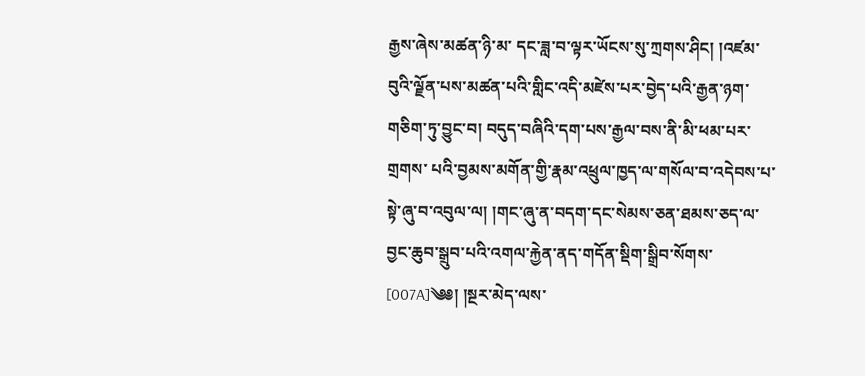རྒྱས་ཞེས་མཚན་ཉི་མ་ དང་ཟླ་བ་ལྟར་ཡོངས་སུ་ཀྲགས་ཤིང། །འཛམ་བུའི་ལྗོན་པས་མཚན་པའི་གླིང་འདི་མཛེས་པར་བྱེད་པའི་རྒྱན་ཉག་གཅིག་ཏུ་བྱུང་བ། བདུད་བཞིའི་དག་པས་རྒྱལ་བས་ནི་མི་ཕམ་པར་གྲགས་ པའི་བྱམས་མགོན་གྱི་རྣམ་འཕྲུལ་ཁྱད་ལ་གསོལ་བ་འདེབས་པ་སྟེ་ཞུ་བ་འབུལ་ལ། །གང་ཞུ་ན་བདག་དང་སེམས་ཅན་ཐམས་ཅད་ལ་བྱང་ཆུབ་སྒྲུབ་པའི་འགལ་རྐྱེན་ནད་གདོན་སྡིག་སྒྲིབ་སོགས་ [007A]༄༅། །སྔར་མེད་ལས་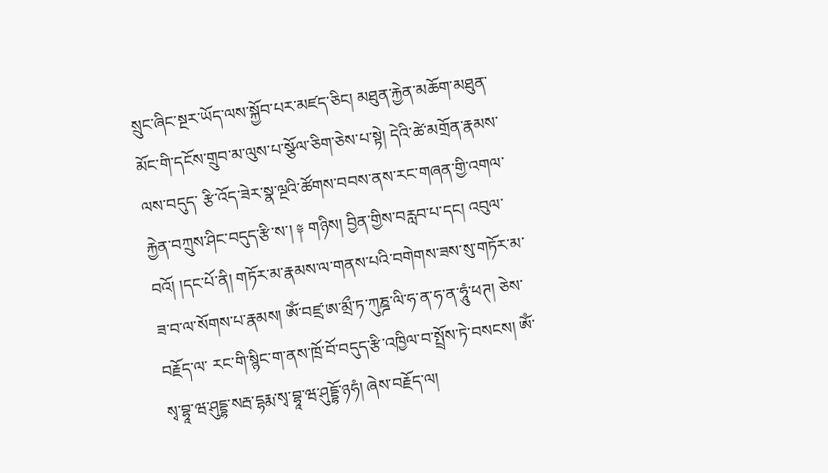སྲུང་ཞིང་སྔར་ཡོད་ལས་སྐྱོབ་པར་མཛད་ཅིང། མཐུན་རྐྱེན་མཆོག་མཐུན་མོང་གི་དངོས་གྲུབ་མ་ལུས་པ་སྩོལ་ཅིག་ཅེས་པ་སྟེ། དེའི་ཚེ་མགྲོན་རྣམས་ལས་བདུད་ རྩི་འོད་ཟེར་སྣ་ལྔའི་ཚོགས་བབས་ནས་རང་གཞན་གྱི་འགལ་རྐྱེན་བཀྲུས་ཤིང་བདུད་རྩི་ས་། ༈ གཉིས། བྱིན་གྱིས་བརླབ་པ་དང། འབུལ་བའོ། །དང་པོ་ནི། གཏོར་མ་རྣམས་ལ་གནས་པའི་བགེགས་ཟས་སུ་གཏོར་མ་ཟ་བ་ལ་སོགས་པ་རྣམས། ཨོཾ་བཛྲ་ཨ་མྲྀ་ཏ་ཀུཎྜ་ལི་ཧ་ན་ཧ་ན་ཧཱུཾ་ཕཊ། ཅེས་བརྗོད་ལ་ རང་གི་སྙིང་ག་ནས་ཁྲོ་བོ་བདུད་རྩི་འཁྱིལ་བ་སྤྲོས་ཏེ་བསངས། ཨོཾ་སྭ་བྷཱ་ཝ་ཤུདྡྷ་སརྦ་དྷརྨ་སྭ་བྷཱ་ཝ་ཤུདྡྷོ་ཉཧཾ། ཞེས་བརྗོད་ལ།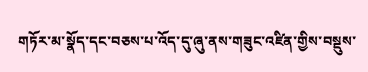གཏོར་མ་སྣོད་དང་བཅས་པ་འོད་དུ་ཞུ་ནས་གཟུང་འཛིན་གྱིས་བསྡུས་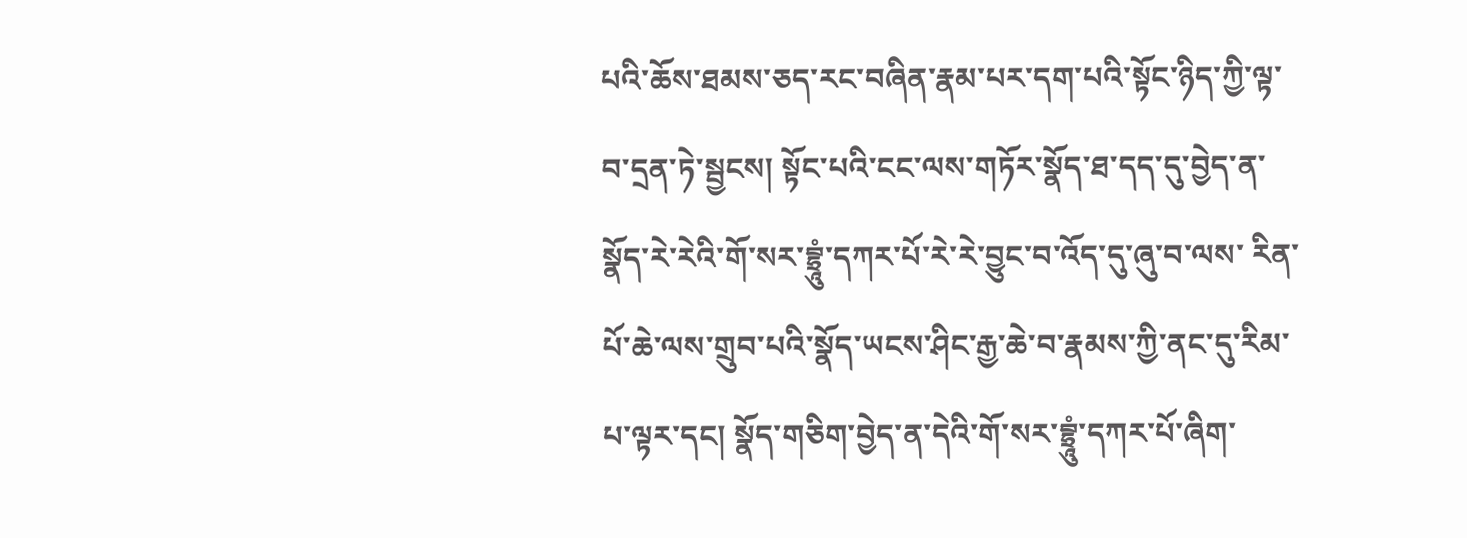པའི་ཆོས་ཐམས་ཅད་རང་བཞིན་རྣམ་པར་དག་པའི་སྟོང་ཉིད་ཀྱི་ལྟ་བ་དྲན་ཏེ་སྦྱངས། སྟོང་པའི་ངང་ལས་གཏོར་སྣོད་ཐ་དད་དུ་བྱེད་ན་སྣོད་རེ་རེའི་གོ་སར་བྷྲཱུཾ་དཀར་པོ་རེ་རེ་བྱུང་བ་འོད་དུ་ཞུ་བ་ལས་ རིན་པོ་ཆེ་ལས་གྲུབ་པའི་སྣོད་ཡངས་ཤིང་རྒྱ་ཆེ་བ་རྣམས་ཀྱི་ནང་དུ་རིམ་པ་ལྟར་དང། སྣོད་གཅིག་བྱེད་ན་དེའི་གོ་སར་བྷྲཱུཾ་དཀར་པོ་ཞིག་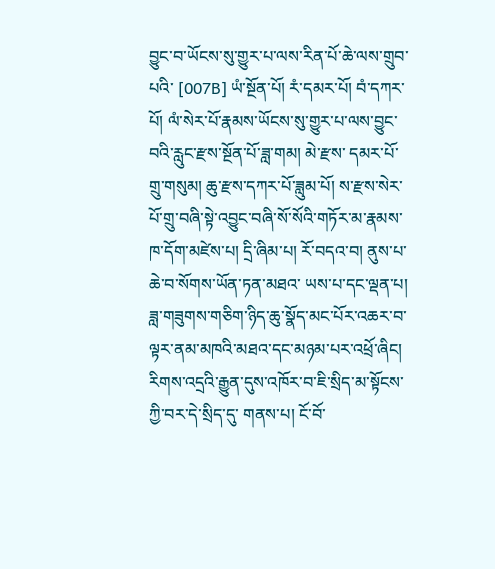བྱུང་བ་ཡོངས་སུ་གྱུར་པ་ལས་རིན་པོ་ཆེ་ལས་གྲུབ་པའི་ [007B] ཡཾ་སྔོན་པོ། རཾ་དམར་པོ། བཾ་དཀར་པོ། ལཾ་སེར་པོ་རྣམས་ཡོངས་སུ་གྱུར་པ་ལས་བྱུང་བའི་རླུང་རྫས་སྔོན་པོ་ཟླ་གམ། མེ་རྫས་ དམར་པོ་གྲུ་གསུམ། ཆུ་རྫས་དཀར་པོ་ཟླུམ་པོ། ས་རྫས་སེར་པོ་གྲུ་བཞི་སྟེ་འབྱུང་བཞི་སོ་སོའི་གཏོར་མ་རྣམས་ཁ་དོག་མཛེས་པ། དྲི་ཞིམ་པ། རོ་བདའ་བ། ནུས་པ་ཆེ་བ་སོགས་ཡོན་ཏན་མཐའ་ ཡས་པ་དང་ལྡན་པ། ཟླ་གཟུགས་གཅིག་ཉིད་ཆུ་སྣོད་མང་པོར་འཆར་བ་ལྟར་ནམ་མཁའི་མཐའ་དང་མཉམ་པར་འཕྲོ་ཞིང། རིགས་འདྲའི་རྒྱུན་དུས་འཁོར་བ་ཇི་སྲིད་མ་སྟོངས་ཀྱི་བར་དེ་སྲིད་དུ་ གནས་པ། ངོ་བོ་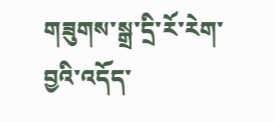གཟུགས་སྒྲ་དྲི་རོ་རེག་བྱའི་འདོད་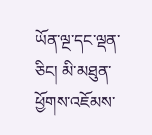ཡོན་ལྔ་དང་ལྡན་ཅིང། མི་མཐུན་ཕྱོགས་འཇོམས་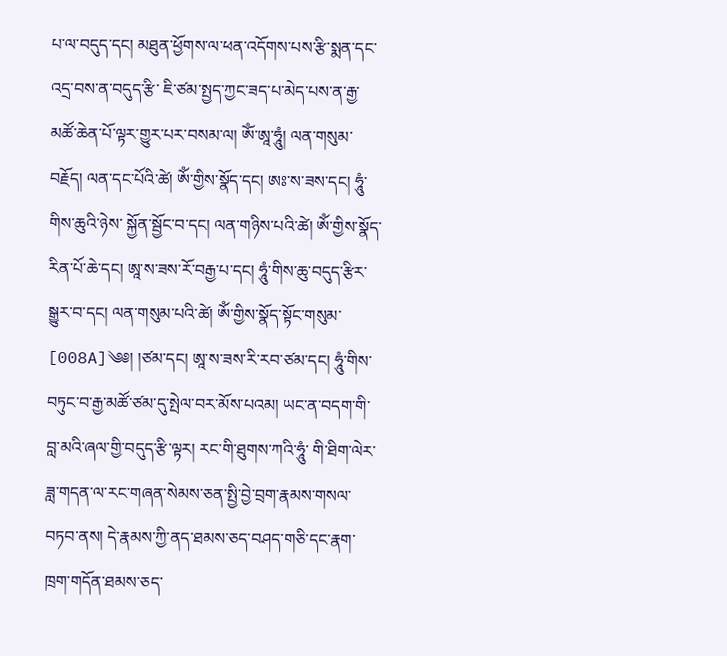པ་ལ་བདུད་དང། མཐུན་ཕྱོགས་ལ་ཕན་འདོགས་པས་རྩི་སྨན་དང་འདྲ་བས་ན་བདུད་རྩི་ ཇི་ཙམ་སྤྱད་ཀྱང་ཟད་པ་མེད་པས་ན་རྒྱ་མཚོ་ཆེན་པོ་ལྟར་གྱུར་པར་བསམ་ལ། ཨོཾ་ཨཱ་ཧཱུཾ། ལན་གསུམ་བརྗོད། ལན་དང་པོའི་ཚེ། ཨོཾ་གྱིས་སྣོད་དང། ཨཿ་ས་ཟས་དང། ཧཱུཾ་གིས་ཆུའི་ཉེས་ སྐྱོན་སྦྱོང་བ་དང། ལན་གཉིས་པའི་ཚེ། ཨོཾ་གྱིས་སྣོད་རིན་པོ་ཆེ་དང། ཨཱ་ས་ཟས་རོ་བརྒྱ་པ་དང། ཧཱུཾ་གིས་ཆུ་བདུད་རྩིར་སྒྱུར་བ་དང། ལན་གསུམ་པའི་ཚེ། ཨོཾ་གྱིས་སྣོད་སྟོང་གསུམ་ [008A]༄༅། །ཙམ་དང། ཨཱ་ས་ཟས་རི་རབ་ཙམ་དང། ཧཱུཾ་གིས་བཏུང་བ་རྒྱ་མཚོ་ཙམ་དུ་སྤེལ་བར་མོས་པའམ། ཡང་ན་བདག་གི་བླ་མའི་ཞལ་གྱི་བདུད་རྩི་ལྟར། རང་གི་ཐུགས་ཀའི་ཧཱུཾ་ གི་ཐིག་ལེར་ཟླ་གདན་ལ་རང་གཞན་སེམས་ཅན་སྤྱི་བྱེ་བྲག་རྣམས་གསལ་བཏབ་ནས། དེ་རྣམས་ཀྱི་ནད་ཐམས་ཅད་བཤད་གཅི་དང་རྣག་ཁྲག་གདོན་ཐམས་ཅད་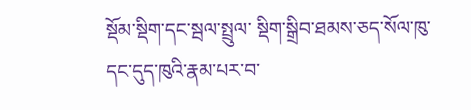སྡོམ་སྡིག་དང་སྦལ་སྤྲུལ་ སྡིག་སྒྲིབ་ཐམས་ཅད་སོལ་ཁུ་དང་དུད་ཁུའི་རྣམ་པར་བ་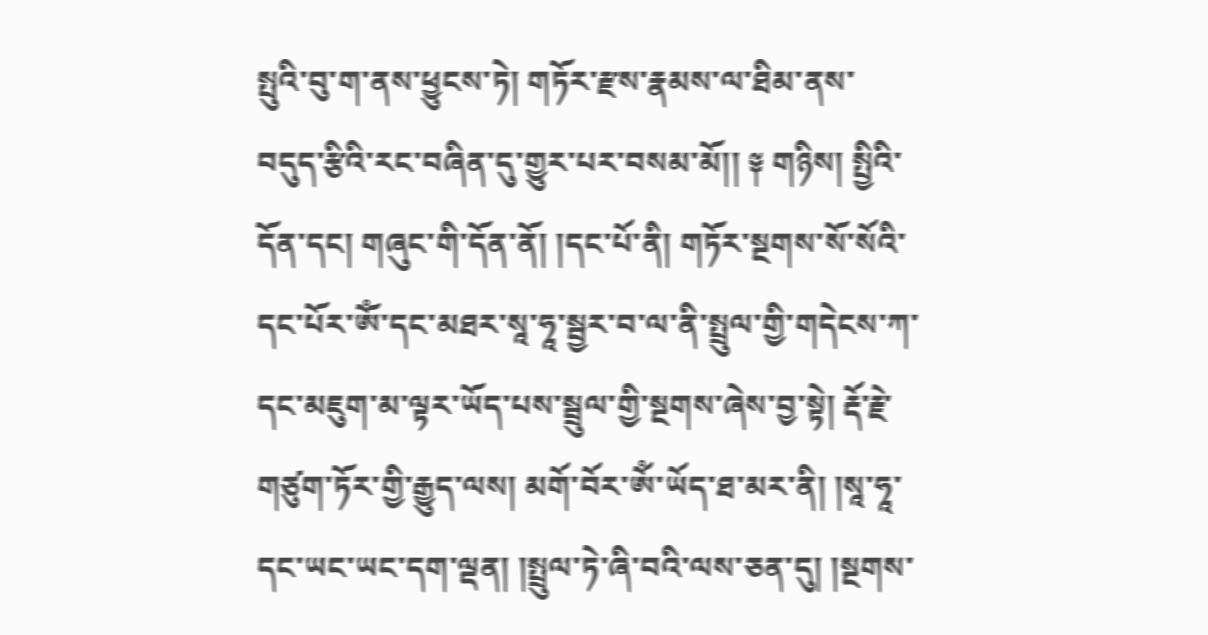སྤུའི་བུ་ག་ནས་ཕྱུངས་ཏེ། གཏོར་རྫས་རྣམས་ལ་ཐིམ་ནས་བདུད་རྩིའི་རང་བཞིན་དུ་གྱུར་པར་བསམ་མོ།། ༈ གཉིས། སྤྱིའི་དོན་དང། གཞུང་གི་དོན་ནོ། །དང་པོ་ནི། གཏོར་སྔགས་སོ་སོའི་དང་པོར་ཨོཾ་དང་མཐར་སཱ་ཧཱ་སྦྱར་བ་ལ་ནི་སྤྲུལ་གྱི་གདེངས་ཀ་དང་མཇུག་མ་ལྟར་ཡོད་པས་སྦྲུལ་གྱི་སྔགས་ཞེས་བྱ་སྟེ། རྡོ་རྗེ་ གཙུག་ཏོར་གྱི་རྒྱུད་ལས། མགོ་བོར་ཨོཾ་ཡོད་ཐ་མར་ནི། །སཱ་ཧཱ་དང་ཡང་ཡང་དག་ལྡན། །སྤྲུལ་ཏེ་ཞི་བའི་ལས་ཅན་དུ། །སྔགས་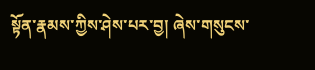སྟོན་རྣམས་ཀྱིས་ཤེས་པར་བྱ། ཞེས་གསུངས་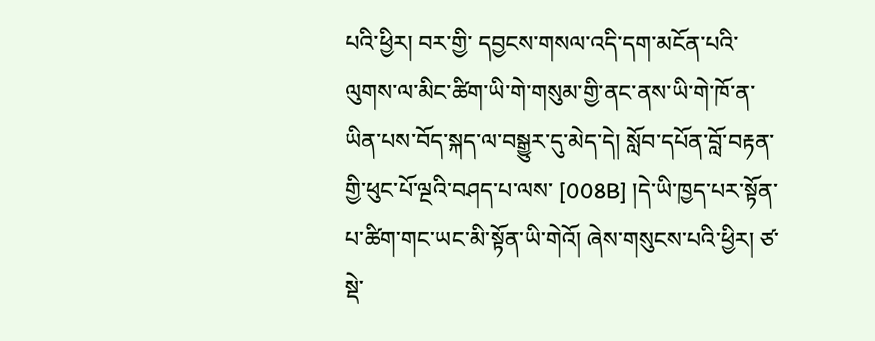པའི་ཕྱིར། བར་གྱི་ དབྱངས་གསལ་འདི་དག་མངོན་པའི་ལུགས་ལ་མིང་ཚིག་ཡི་གེ་གསུམ་གྱི་ནང་ནས་ཡི་གེ་ཁོ་ན་ཡིན་པས་བོད་སྐད་ལ་བསྒྱུར་དུ་མེད་དེ། སློབ་དཔོན་བློ་བརྟན་གྱི་ཕུང་པོ་ལྔའི་བཤད་པ་ལས་ [008B] །དེ་ཡི་ཁྱད་པར་སྟོན་པ་ཚིག་གང་ཡང་མི་སྟོན་ཡི་གེའོ། ཞེས་གསུངས་པའི་ཕྱིར། ཙ་སྡེ་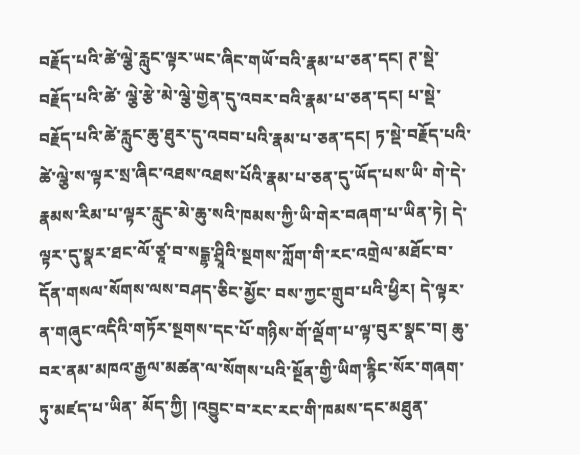བརྗོད་པའི་ཚེ་ལྕེ་རླུང་ལྟར་ཡང་ཞིང་གཡོ་བའི་རྣམ་པ་ཅན་དང། ཊ་སྡེ་བརྗོད་པའི་ཚེ་ ལྕེ་རྩེ་མེ་ལྕེ་གྱེན་དུ་འབར་བའི་རྣམ་པ་ཅན་དང། པ་སྡེ་བརྗོད་པའི་ཚེ་རླུང་ཆུ་ཐུར་དུ་འབབ་པའི་རྣམ་པ་ཅན་དང། ཏ་སྡེ་བརྗོད་པའི་ཚེ་ལྕེ་ས་ལྟར་སྲ་ཞིང་འཐས་འཐས་པོའི་རྣམ་པ་ཅན་དུ་ཡོད་པས་ཡི་ གེ་དེ་རྣམས་རིམ་པ་ལྟར་རླུང་མེ་ཆུ་སའི་ཁམས་ཀྱི་ཡི་གེར་བཞག་པ་ཡིན་ཏེ། དེ་ལྟར་དུ་སྣར་ཐང་ལོ་ཙཱ་བ་སངྒྷ་ཤྲཱིའི་སྔགས་ཀློག་གི་རང་འགྲེལ་མཐོང་བ་དོན་གསལ་སོགས་ལས་བཤད་ཅིང་མྱོང་ བས་ཀྱང་གྲུབ་པའི་ཕྱིར། དེ་ལྟར་ན་གཞུང་འདིའི་གཏོར་སྔགས་དང་པོ་གཉིས་གོ་ལྡོག་པ་ལྟ་བུར་སྣང་བ། ཆུ་བར་ནམ་མཁའ་རྒྱལ་མཚན་ལ་སོགས་པའི་སྔོན་གྱི་ཡིག་རྙིང་སོར་གཞག་ཏུ་མཛད་པ་ཡིན་ མོད་ཀྱི། །འབྱུང་བ་རང་རང་གི་ཁམས་དང་མཐུན་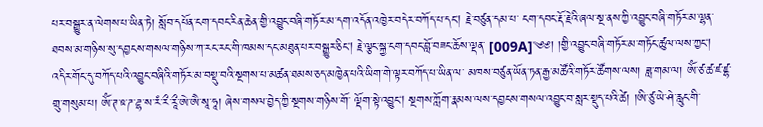པར་བསྒྱུར་ན་ལེགས་པ་ཡིན་ཏེ། སློབ་དཔོན་ངག་དབང་རིན་ཆེན་གྱི་འབྱུང་བཞི་གཏོར་མ་དག་འདོན་འཁྱེར་བདེར་བཀོད་པ་དང། རྗེ་བཙུན་དམ་པ་ ངག་དབང་རྡོ་རྗེའི་ཞལ་སྔ་ནས་ཀྱི་འབྱུང་བཞི་གཏོར་མ་ལྷན་ཐབས་མ་གཉིས་སུ་དབྱངས་གསལ་གཉིས་ཀ་རང་རང་གི་ཁམས་དང་མཐུན་པར་བསྒྱུར་ཅིང། རྗེ་ལྕང་སྐྱ་ངག་དབང་བློ་བཟང་ཆོས་ལྡན་ [009A]༄༅། །གྱི་འབྱུང་བཞི་གཏོར་མ་གཏོང་ཚུལ་ལས་ཀྱང། འདིར་གོང་དུ་བཀོད་པའི་འབྱུང་བཞིའི་གཏོར་མ་བསྡུ་བའི་སྔགས་པ་མཚན་ཐམས་ཅད་མཁྱེན་པའི་ཡིག་གེ་ལྟར་བཀོད་པ་ཡིན་ལ་ མཁས་བཙུན་ཡོན་ཏན་རྒྱ་མཚོའི་གཏོར་ཚོགས་ལས། ཟླ་གམ་ལ། ཨོཾ་ཙ་ཚ་ཛ་ཛྷ་ གྲུ་གསུམ་པ། ཨོཾ་ཊ་ཋ་ཌ་ཌྷ་ས་རཾ་རྀ་རཱྀ་ཨེ་ཨཻ་སཱ་ཧཱ། ཞེས་གསལ་བྱེད་ཀྱི་སྔགས་གཉིས་གོ་ ལྡོག་སྟེ་འབྱུང། སྔགས་ཀློག་རྣམས་ལས་དབྱངས་གསལ་འབྱུང་བ་སླར་སྡུད་པའི་ཚེ། །ཨི་ཙུ་ཡེ་ཤེ་རླུང་གི་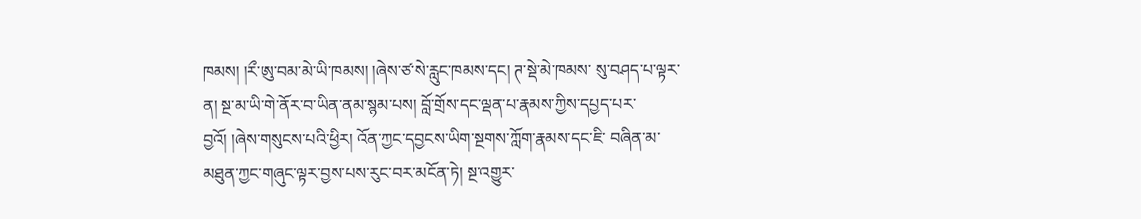ཁམས། །རྀ་ཨུ་བམ་མེ་ཡི་ཁམས། །ཞེས་ཙ་སེ་རླུང་ཁམས་དང། ཊ་སྡེ་མེ་ཁམས་ སུ་བཤད་པ་ལྟར་ན། སྔ་མ་ཡི་གེ་ནོར་བ་ཡིན་ནམ་སྙམ་པས། བློ་གྲོས་དང་ལྡན་པ་རྣམས་ཀྱིས་དཔྱད་པར་བྱའོ། །ཞེས་གསུངས་པའི་ཕྱིར། འོན་ཀྱང་དབྱངས་ཡིག་སྔགས་ཀློག་རྣམས་དང་ཇི་ བཞིན་མ་མཐུན་ཀྱང་གཞུང་ལྟར་བྱས་པས་རུང་བར་མངོན་ཏེ། སྔ་འགྱུར་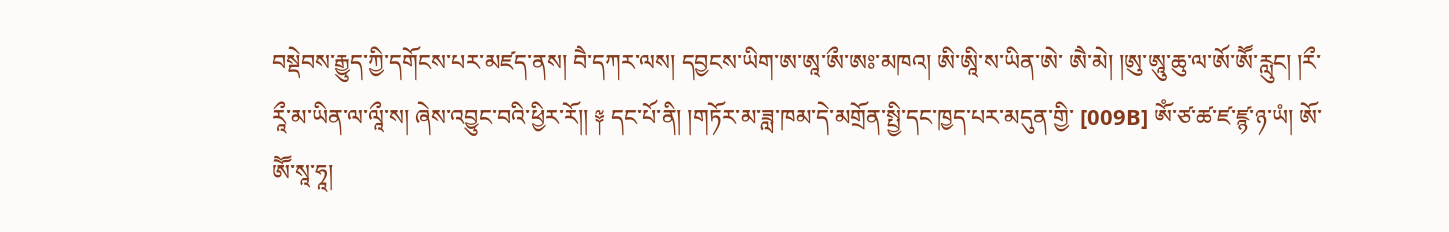བསྡེབས་རྒྱུད་ཀྱི་དགོངས་པར་མཛད་ནས། བཻ་དཀར་ལས། དབྱངས་ཡིག་ཨ་ཨཱ་ཨྀ་ཨཿ་མཁའ། ཨི་ཨཱི་ས་ཡིན་ཨེ་ ཨཻ་མེ། །ཨུ་ཨཱུ་ཆུ་ལ་ཨོ་ཨཽ་རླུང། །རྀ་རཱྀ་མ་ཡིན་ལ་ལཱྀ་ས། ཞེས་འབྱུང་བའི་ཕྱིར་རོ།། ༈ དང་པོ་ནི། །གཏོར་མ་ཟླ་ཁམ་དེ་མགྲོན་སྤྱི་དང་ཁྱད་པར་མདུན་གྱི་ [009B] ཨོཾ་ཙ་ཚ་ཛ་ཛྙ་ཉ་ཡཾ། ཨོ་ཨཽ་སཱ་ཧཱ།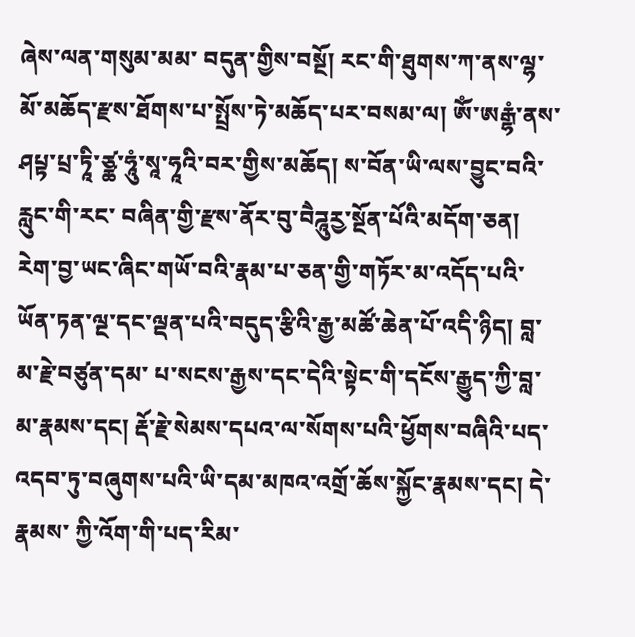ཞེས་ལན་གསུམ་མམ་ བདུན་གྱིས་བསྔོ། རང་གི་ཐུགས་ཀ་ནས་ལྷ་མོ་མཆོད་རྫས་ཐོགས་པ་སྤྲོས་ཏེ་མཆོད་པར་བསམ་ལ། ཨོཾ་ཨརྒྷཾ་ནས་ཤཔྟ་པྲ་ཏཱི་ཙྪ་ཧཱུཾ་སཱ་ཧཱའི་བར་གྱིས་མཆོད། ས་བོན་ཡི་ལས་བྱུང་བའི་རླུང་གི་རང་ བཞིན་གྱི་རྫས་ནོར་བུ་བཻཌཱུརྱ་སྔོན་པོའི་མདོག་ཅན། རེག་བྱ་ཡང་ཞིང་གཡོ་བའི་རྣམ་པ་ཅན་གྱི་གཏོར་མ་འདོད་པའི་ཡོན་ཏན་ལྔ་དང་ལྡན་པའི་བདུད་རྩིའི་རྒྱ་མཚོ་ཆེན་པོ་འདི་ཉིད། བླ་མ་རྗེ་བཙུན་དམ་ པ་སངས་རྒྱས་དང་དེའི་སྟེང་གི་དངོས་རྒྱུད་ཀྱི་བླ་མ་རྣམས་དང། རྡོ་རྗེ་སེམས་དཔའ་ལ་སོགས་པའི་ཕྱོགས་བཞིའི་པད་འདབ་ཏུ་བཞུགས་པའི་ཡི་དམ་མཁའ་འགྲོ་ཆོས་སྐྱོང་རྣམས་དང། དེ་རྣམས་ ཀྱི་འོག་གི་པད་རིམ་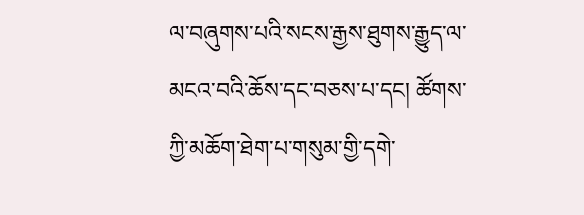ལ་བཞུགས་པའི་སངས་རྒྱས་ཐུགས་རྒྱུད་ལ་མངའ་བའི་ཆོས་དང་བཅས་པ་དང། ཚོགས་ཀྱི་མཆོག་ཐེག་པ་གསུམ་གྱི་དགེ་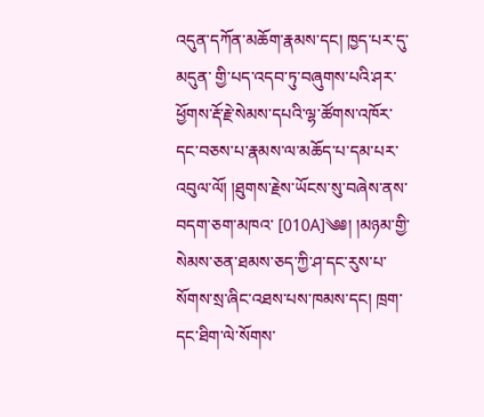འདུན་དཀོན་མཆོག་རྣམས་དང། ཁྱད་པར་དུ་མདུན་ གྱི་པད་འདབ་ཏུ་བཞུགས་པའི་ཤར་ཕྱོགས་རྡོ་རྗེ་སེམས་དཔའི་ལྷ་ཚོགས་འཁོར་དང་བཅས་པ་རྣམས་ལ་མཆོད་པ་དམ་པར་འབུལ་ལོ། །ཐུགས་རྗེས་ཡོངས་སུ་བཞེས་ནས་བདག་ཅག་མཁའ་ [010A]༄༅། །མཉམ་གྱི་སེམས་ཅན་ཐམས་ཅད་ཀྱི་ཤ་དང་རུས་པ་སོགས་སྲ་ཞིང་འཐས་པས་ཁམས་དང། ཁྲག་དང་ཐིག་ལེ་སོགས་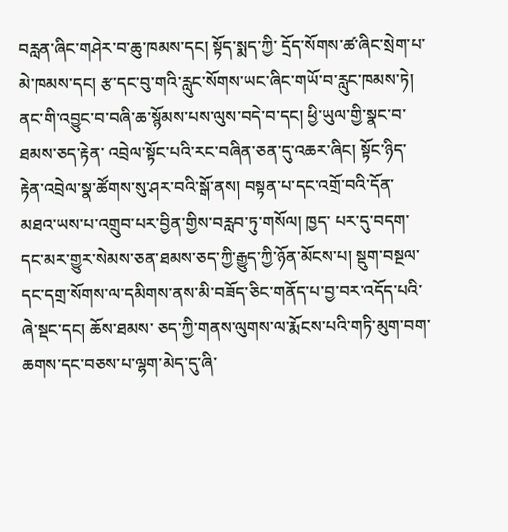བརླན་ཞིང་གཤེར་བ་ཆུ་ཁམས་དང། སྟོད་སྨད་ཀྱི་ དྲོད་སོགས་ཚ་ཞིང་སྲེག་པ་མེ་ཁམས་དང། རྩ་དང་བུ་གའི་རླུང་སོགས་ཡང་ཞིང་གཡོ་བ་རླུང་ཁམས་ཏེ། ནང་གི་འབྱུང་བ་བཞི་ཆ་སྙོམས་པས་ལུས་བདེ་བ་དང། ཕྱི་ཡུལ་གྱི་སྣང་བ་ཐམས་ཅད་རྟེན་ འབྲེལ་སྟོང་པའི་རང་བཞིན་ཅན་དུ་འཆར་ཞིང། སྟོང་ཉིད་རྟེན་འབྲེལ་སྣ་ཚོགས་སུ་ཤར་བའི་སྒོ་ནས། བསྟན་པ་དང་འགྲོ་བའི་དོན་མཐའ་ཡས་པ་འགྲུབ་པར་བྱིན་གྱིས་བརླབ་ཏུ་གསོལ། ཁྱད་ པར་དུ་བདག་དང་མར་གྱུར་སེམས་ཅན་ཐམས་ཅད་ཀྱི་རྒྱུད་ཀྱི་ཉོན་མོངས་པ། སྡུག་བསྔལ་དང་དགྲ་སོགས་ལ་དམིགས་ནས་མི་བཟོད་ཅིང་གནོད་པ་བྱ་བར་འདོད་པའི་ཞེ་སྡང་དང། ཆོས་ཐམས་ ཅད་ཀྱི་གནས་ལུགས་ལ་རྨོངས་པའི་གཏི་མུག་བག་ཆགས་དང་བཅས་པ་ལྷག་མེད་དུ་ཞི་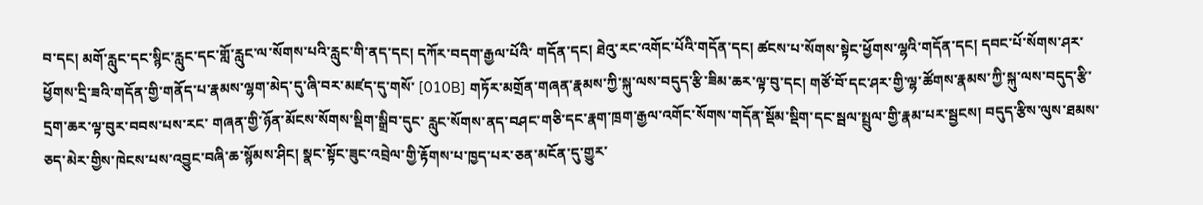བ་དང། མགོ་རླུང་དང་སྙིང་རླུང་དང་གློ་རླུང་ལ་སོགས་པའི་རླུང་གི་ནད་དང། དཀོར་བདག་རྒྱལ་པོའི་ གདོན་དང། ཐེའུ་རང་འགོང་པོའི་གདོན་དང། ཚངས་པ་སོགས་སྟེང་ཕྱོགས་ལྷའི་གདོན་དང། དབང་པོ་སོགས་ཤར་ཕྱོགས་དྲི་ཟའི་གདོན་གྱི་གནོད་པ་རྣམས་ལྷག་མེད་དུ་ཞི་བར་མཛད་དུ་གསོ་ [010B] གཏོར་མགྲོན་གཞན་རྣམས་ཀྱི་སྐུ་ལས་བདུད་རྩི་ཟིམ་ཆར་ལྟ་བུ་དང། གཙོ་བོ་དང་ཤར་གྱི་ལྷ་ཚོགས་རྣམས་ཀྱི་སྐུ་ལས་བདུད་རྩི་དྲག་ཆར་ལྟ་བུར་བབས་པས་རང་ གཞན་གྱི་ཉོན་མོངས་སོགས་སྡིག་སྒྲིབ་དུང་ རླུང་སོགས་ནད་བཤང་གཅི་དང་རྣག་ཁྲག་རྒྱལ་འགོང་སོགས་གདོན་སྡོམ་སྡིག་དང་སྦལ་སྤྲུལ་གྱི་རྣམ་པར་སྦྱངས། བདུད་རྩིས་ལུས་ཐམས་ ཅད་མེར་གྱིས་ཁེངས་པས་འབྱུང་བཞི་ཆ་སྙོམས་ཤིང། སྣང་སྟོང་ཟུང་འབྲེལ་གྱི་རྟོགས་པ་ཁྱད་པར་ཅན་མངོན་དུ་གྱུར་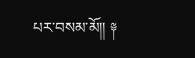པར་བསམ་མོ།། ༈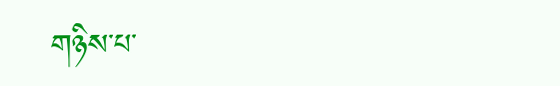གཉིས་པ་